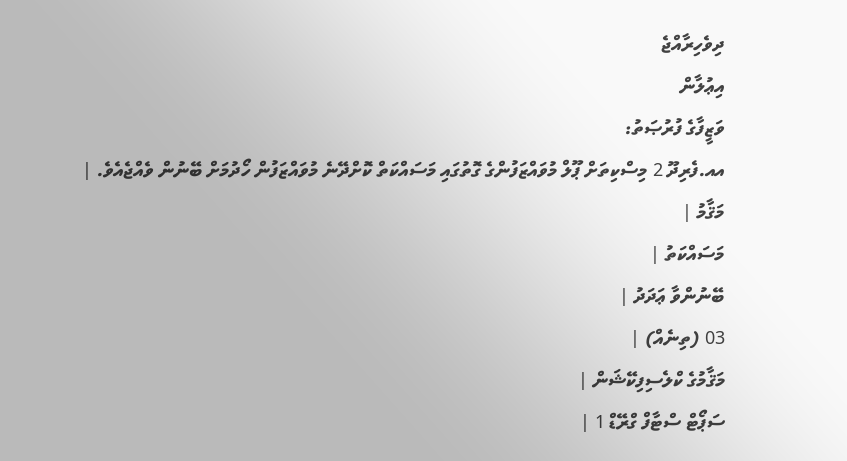ދިވެހިރާއްޖެ
އިޢުލާން
ވަޒީފާގެ ފުރުޞަތު:
އއ.ފެރިދޫ 2 މިސްކިތަށް ޕޫލް މުވައްޒަފުންގެ ގޮތުގައި މަސައްކަތް ކޮށްދޭނެ މުވައްޒަފުން ހޯދުމަށް ބޭނުން ވެއްޖެއެވެ. |
މަޤާމު |
މަސައްކަތު |
ބޭނުންވާ ޢަދަދު |
03 (ތިނެއް) |
މަޤާމުގެ ކްލެސިފިކޭޝަން |
ސަޕޯޓް ސްޓާފް ގްރޭޑް 1 |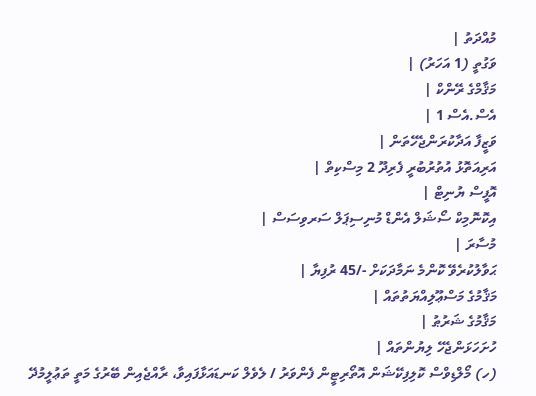މުއްދަތު |
ވަގުތީ (1 އަހަރު) |
މަޤާމްގެ ރޭންކް |
އެސް.އެސް 1 |
ވަޒީފާ އަދާކުރަންޖެހޭތަން |
އަރިއަތޮޅު އުތުރުބުރީ ފެރިދޫ 2 މިސްކިތް |
އޮފީސް ޔުނިޓް |
އިކޮނޮމިކް ސޯޝަލް އެންޑް މުނިސިޕަލް ސަރވިސަސް |
މުސާރަ |
ޙަވާލުކުރެވޭ ކޮންމެ ނަމާދަކަށް -/45 ރުފިޔާ |
މަޤާމުގެ މަސްޢޫލިއްޔަތުތައް |
މަޤާމުގެ ޝަރުޠު |
ހުށަހަޅަންޖެހޭ ލިޔުންތައް |
(ހ) މޯލްޑިވްސް ކޮލިފިކޭޝަން އޮތޯރިޓީން ފެންވަރު / ލެވެލް ކަނޑައަޅާފައިވާ، ރާއްޖެއިން ބޭރުގެ މަތީ ތަޢުލީމުދޭ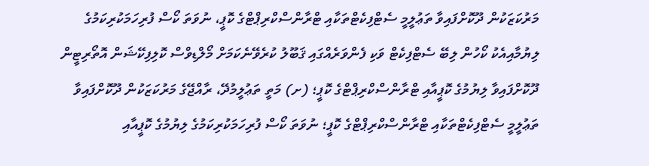މަރުކަޒަކުން ދޫކޮށްފައިވާ ތަޢުލީމީ ސެޓްފިކެޓްތަކާއި ޓްރާންސްކްރިޕްޓްގެ ކޮޕީ، ނުވަތަ ކޯސް ފުރިހަމަކުރިކަމުގެ ލިޔުމާއިއެކު ކޯހުން ލިބޭ ސެޓްފިކެޓް ވަކި ފެންވަރެއްގައި ޤަބޫލު ކުރެވޭނެކަމަށް މޯލްޑިވްސް ކޮލިފިކޭޝަން އޮތޯރިޓީން ދޫކޮށްފައިވާ ލިޔުމުގެ ކޮޕީއާއި ޓްރާންސްކްރިޕްޓްގެ ކޮޕީ؛ (ށ) މަތީ ތަޢުލީމުދޭ، ރާއްޖޭގެ މަރުކަޒަކުން ދޫކޮށްފައިވާ ތަޢުލީމީ ސެޓްފިކެޓްތަކާއި ޓްރާންސްކްރިޕްޓްގެ ކޮޕީ؛ ނުވަތަ ކޯސް ފުރިހަމަކުރިކަމުގެ ލިޔުމުގެ ކޮޕީއާއި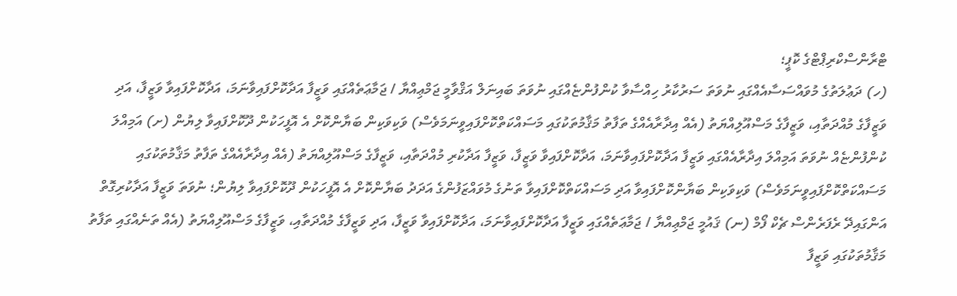ޓްރާންސްކްރިޕްޓްގެ ކޮޕީ؛
(ހ) ދަޢުލަތުގެ މުވައްސަސާއެއްގައި ނުވަތަ ސަރުކާރު ހިއްސާވާ ކުންފުންޏެއްގައި ނުވަތަ ބައިނަލް އަޤްވާމީ ޖަމްޢިއްޔާ / ޖަމާޢަތެއްގައި ވަޒީފާ އަދާކޮށްފައިވާނަމަ، އަދާކޮށްފައިވާ ވަޒީފާ، އަދި ވަޒީފާގެ މުއްދަތާއި، ވަޒީފާގެ މަސްއޫލިއްޔަތު (އެއް އިދާރާއެއްގެ ތަފާތު މަޤާމުތަކުގައި މަސައްކަތްކޮށްފައިވީނަމަވެސް) ވަކިވަކިން ބަޔާންކޮށް އެ އޮފީހަކުން ދޫކޮށްފައިވާ ލިޔުން (ށ) އަމިއްލަ ކުންފުންޏެއް ނުވަތަ އަމިއްލަ އިދާރާއެއްގައި ވަޒީފާ އަދާކޮށްފައިވާނަމަ، އަދާކޮށްފައިވާ ވަޒީފާ، ވަޒީފާ އަދާކުރި މުއްދަތާއި، ވަޒީފާގެ މަސްއޫލިއްޔަތު (އެއް އިދާރާއެއްގެ ތަފާތު މަޤާމުތަކުގައި މަސައްކަތްކޮށްފައިވީނަމަވެސް) ވަކިވަކިން ބަޔާންކޮށްފައިވާ އަދި މަސައްކަތްކޮށްފައިވާ ތަނުގެ މުވައްޒަފުންގެ އަދަދު ބަޔާންކޮށް އެ އޮފީހަކުން ދޫކޮށްފައިވާ ލިޔުން؛ ނުވަތަ ވަޒީފާ އަދާކުރިގޮތް އަންގައިދޭ ރެފަރެންސް ޗެކް ފޯމް (ނ) ޤައުމީ ޖަމްޢިއްޔާ / ޖަމާޢަތެއްގައި ވަޒީފާ އަދާކޮށްފައިވާނަމަ، އަދާކޮށްފައިވާ ވަޒީފާ، އަދި ވަޒީފާގެ މުއްދަތާއި، ވަޒީފާގެ މަސްއޫލިއްޔަތު (އެއް ތަނެއްގައި ތަފާތު މަޤާމުތަކުގައި ވަޒީފާ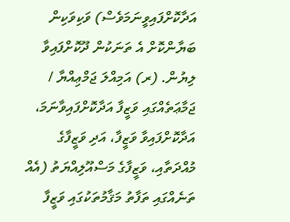އަދާކޮށްފައިވީނަމަވެސް) ވަކިވަކިން ބަޔާންކޮށް އެ ތަނަކުން ދޫކޮށްފައިވާ ލިޔުން. (ރ) އަމިއްލަ ޖަމްޢިއްޔާ / ޖަމާޢަތެއްގައި ވަޒީފާ އަދާކޮށްފައިވާނަމަ، އަދާކޮށްފައިވާ ވަޒީފާ، އަދި ވަޒީފާގެ މުއްދަތާއި، ވަޒީފާގެ މަސްއޫލިއްޔަތު (އެއް ތަނެއްގައި ތަފާތު މަޤާމުތަކުގައި ވަޒީފާ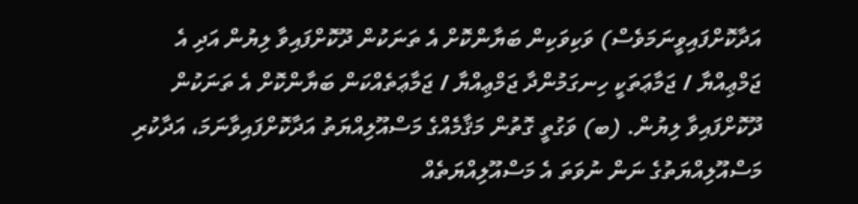އަދާކޮށްފައިވީނަމަވެސް) ވަކިވަކިން ބަޔާންކޮށް އެ ތަނަކުން ދޫކޮށްފައިވާ ލިޔުން އަދި އެ ޖަމްޢިއްޔާ / ޖަމާޢަތަކީ ހިނގަމުންދާ ޖަމްޢިއްޔާ / ޖަމާޢަތެއްކަން ބަޔާންކޮށް އެ ތަނަކުން ދޫކޮށްފައިވާ ލިޔުން. (ބ) ވަގުތީ ގޮތުން މަޤާމެއްގެ މަސްއޫލިއްޔަތު އަދާކޮށްފައިވާނަމަ، އަދާކުރި މަސްއޫލިއްޔަތުގެ ނަން ނުވަތަ އެ މަސްއޫލިއްޔަތެއް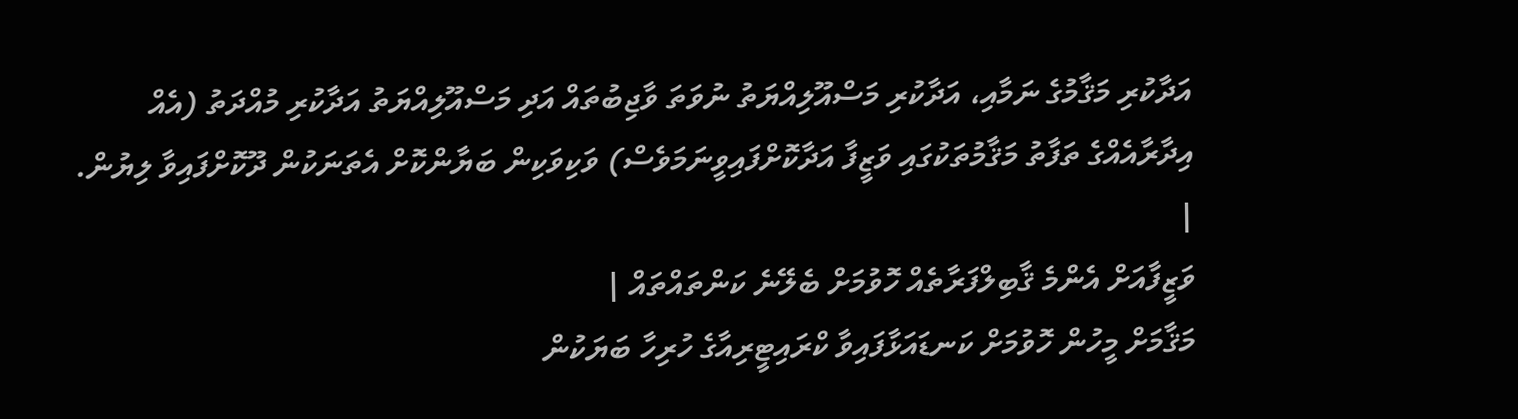އަދާކުރި މަޤާމުގެ ނަމާއި، އަދާކުރި މަސްއޫލިއްޔަތު ނުވަތަ ވާޖިބުތައް އަދި މަސްއޫލިއްޔަތު އަދާކުރި މުއްދަތު (އެއް އިދާރާއެއްގެ ތަފާތު މަޤާމުތަކުގައި ވަޒީފާ އަދާކޮށްފައިވީނަމަވެސް) ވަކިވަކިން ބަޔާންކޮށް އެތަނަކުން ދޫކޮށްފައިވާ ލިޔުން. |
ވަޒީފާއަށް އެންމެ ޤާބިލްފަރާތެއް ހޮވުމަށް ބެލޭނެ ކަންތައްތައް |
މަޤާމަށް މީހުން ހޮވުމަށް ކަނޑައަޅާފައިވާ ކްރައިޓީރިއާގެ ހުރިހާ ބަޔަކުން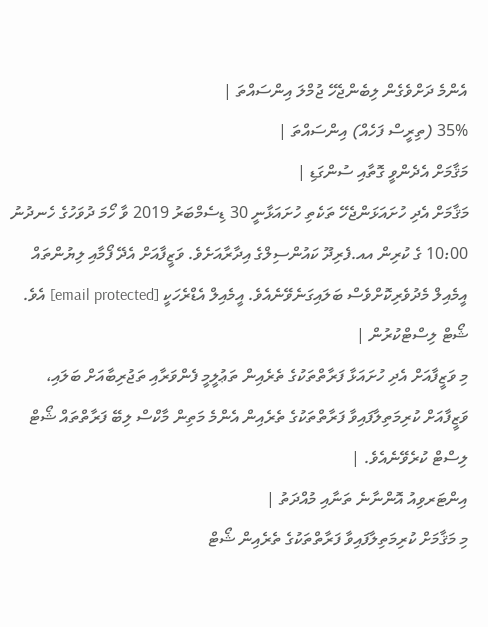އެންމެ ދަށްވެގެން ލިބެންޖެހޭ ޖުމްލަ އިންސައްތަ |
35% (ތިރީސް ފަހެއް) އިންސައްތަ |
މަޤާމަށް އެދެންވީ ގޮތާއި ސުންގަޑި |
މަޤާމަށް އެދި ހުށައަޅަންޖެހޭ ތަކެތި ހުށައަޅާނީ 30 ޑިސެމްބަރު 2019 ވާ ހޯމަ ދުވަހުގެ ހެނދުނު 10:00 ގެ ކުރިން އއ.ފެރިދޫ ކައުންސިލްގެ އިދާރާއަށެވެ. ވަޒީފާއަށް އެދޭ ފޯމާއި ލިޔުންތައް އީމެއިލް މެދުވެރިކޮށްވެސް ބަލައިގަނެވޭނެއެވެ. އީމެއިލް އެޑްރެހަކީ [email protected] އެވެ.
ޝޯޓް ލިސްޓްކުރުން |
މި ވަޒީފާއަށް އެދި ހުށައަޅާ ފަރާތްތަކުގެ ތެރެއިން ތަޢުލީމީ ފެންވަރާއި ތަޖުރިބާއަށް ބަލައި، ވަޒީފާއަށް ކުރިމަތިލާފައިވާ ފަރާތްތަކުގެ ތެރެއިން އެންމެ މަތިން މާކްސް ލިބޭ ފަރާތްތައް ޝޯޓް ލިސްޓް ކުރެވޭނެއެވެ. |
އިންޓަރވިއު އޮންނާނެ ތަނާއި މުއްދަތު |
މި މަޤާމަށް ކުރިމަތިލާފައިވާ ފަރާތްތަކުގެ ތެރެއިން ޝޯޓް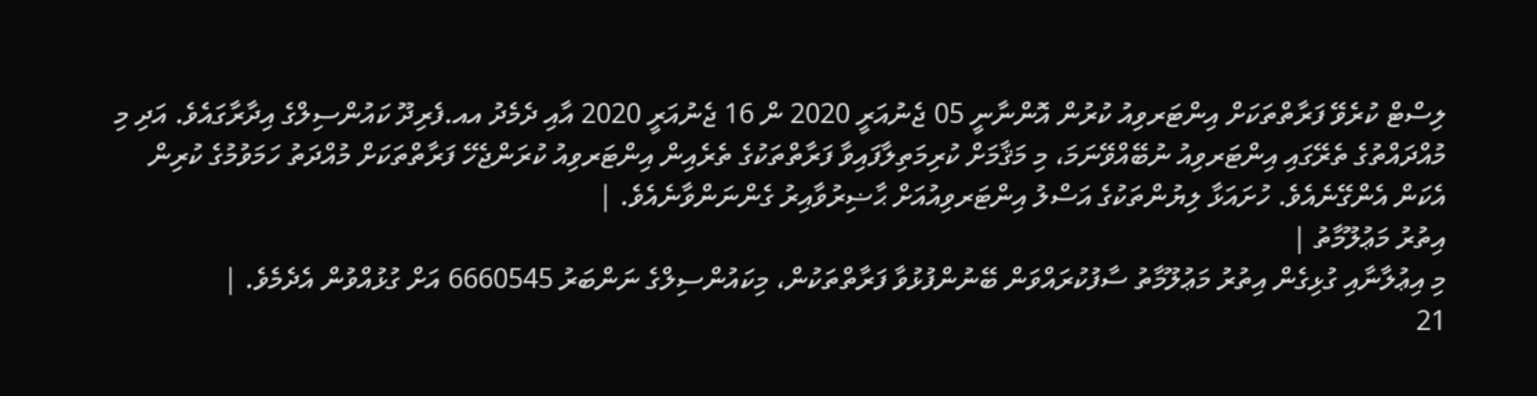ލިސްޓް ކުރެވޭ ފަރާތްތަކަށް އިންޓަރވިއު ކުރުން އޮންނާނީ 05 ޖެނުއަރީ 2020 ން 16 ޖެނުއަރީ 2020 އާއި ދެމެދު އއ.ފެރިދޫ ކައުންސިލްގެ އިދާރާގައެވެ. އަދި މި މުއްދައްތުގެ ތެރޭގައި އިންޓަރވިއު ނުބޭއްވޭނަމަ، މި މަޤާމަށް ކުރިމަތިލާފައިވާ ފަރާތްތަކުގެ ތެރެއިން އިންޓަރވިއު ކުރަންޖެހޭ ފަރާތްތަކަށް މުއްދަތު ހަމަވުމުގެ ކުރިން އެކަން އެންގޭނެއެވެ. ހުށައަޅާ ލިޔުންތަކުގެ އަސްލު އިންޓަރވިއުއަށް ޙާޟިރުވާއިރު ގެންނަންވާނެއެވެ. |
އިތުރު މަޢުލޫމާތު |
މި އިޢުލާނާއި ގުޅިގެން އިތުރު މަޢުލޫމާތު ސާފުކުރައްވަން ބޭނުންފުޅުވާ ފަރާތްތަކުން، މިކައުންސިލްގެ ނަންބަރު 6660545 އަށް ގުޅުއްވުން އެދެމެވެ. |
21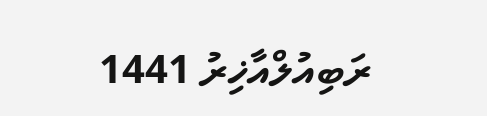ރަބިއުލްއާޚިރު 1441